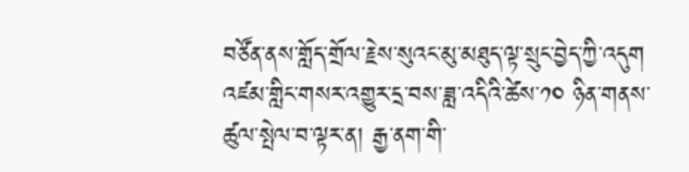བཙོན་ནས་གློད་གྲོལ་རྗེས་སུའང་མུ་མཐུད་ལྟ་སྲུང་བྱེད་ཀྱི་འདུག
འཛམ་གླིང་གསར་འགྱུར་དྲ་བས་ཟླ་འདིའི་ཚེས་༡༠ ཉིན་གནས་ཚུལ་སྤེལ་བ་ལྟར་ན། རྒྱ་ནག་གི་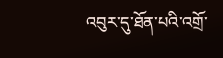འབུར་དུ་ཐོན་པའི་འགྲོ་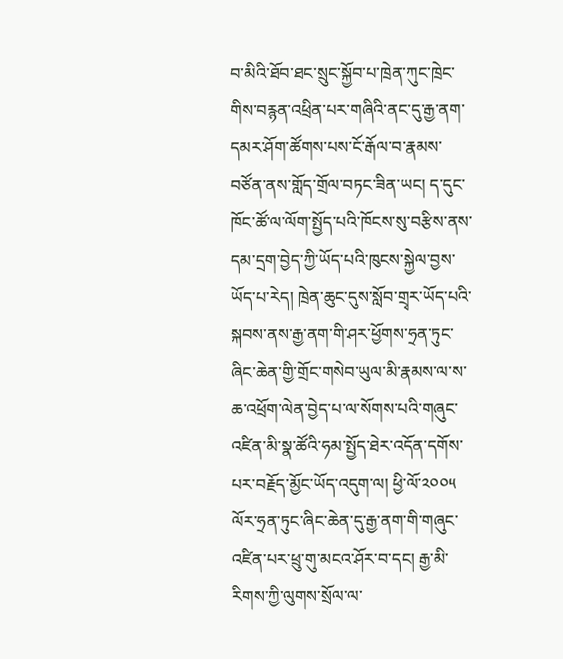བ་མིའི་ཐོབ་ཐང་སྲུང་སྐྱོབ་པ་ཁྲེན་ཀུང་ཁྲེང་གིས་བརྙན་འཕྲིན་པར་གཞིའི་ནང་དུ་རྒྱ་ནག་དམར་ཤོག་ཚོགས་པས་ངོ་རྒོལ་བ་རྣམས་བཙོན་ནས་གློད་གྲོལ་བཏང་ཟིན་ཡང། ད་དུང་ཁོང་ཚོ་ལ་ལོག་སྤྱོད་པའི་ཁོངས་སུ་བརྩིས་ནས་དམ་དྲག་བྱེད་ཀྱི་ཡོད་པའི་ཁུངས་སྐྱེལ་བྱས་ཡོད་པ་རེད། ཁྲེན་ཆུང་དུས་སློབ་གྲྭར་ཡོད་པའི་སྐབས་ནས་རྒྱ་ནག་གི་ཤར་ཕྱོགས་ཧྲན་ཏུང་ཞིང་ཆེན་གྱི་གྲོང་གསེབ་ཡུལ་མི་རྣམས་ལ་ས་ཆ་འཕྲོག་ལེན་བྱེད་པ་ལ་སོགས་པའི་གཞུང་འཛིན་མི་སྣ་ཚོའི་ཧམ་སྤྱོད་ཐེར་འདོན་དགོས་པར་བརྗོད་མྱོང་ཡོད་འདུག་ལ། ཕྱི་ལོ་༢༠༠༥ ལོར་ཧྲན་ཏུང་ཞིང་ཆེན་དུ་རྒྱ་ནག་གི་གཞུང་འཛིན་པར་ཕྲུ་གུ་མངའ་ཤོར་བ་དང། རྒྱ་མི་རིགས་ཀྱི་ལུགས་སྲོལ་ལ་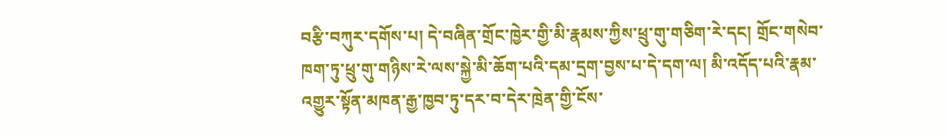བརྩི་བཀུར་དགོས་པ། དེ་བཞིན་གྲོང་ཁྱེར་གྱི་མི་རྣམས་ཀྱིས་ཕྲུ་གུ་གཅིག་རེ་དང། གྲོང་གསེབ་ཁག་ཏུ་ཕྲུ་གུ་གཉིས་རེ་ལས་སྐྱེ་མི་ཆོག་པའི་དམ་དྲག་བྱས་པ་དེ་དག་ལ། མི་འདོད་པའི་རྣམ་འགྱུར་སྟོན་མཁན་རྒྱ་ཁྱབ་ཏུ་དར་བ་དེར་ཁྲེན་གྱི་ངོས་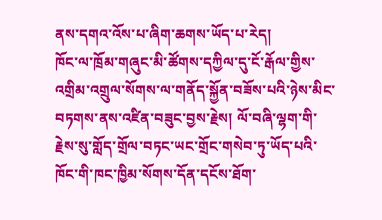ནས་དགའ་འོས་པ་ཞིག་ཆགས་ཡོད་པ་རེད།
ཁོང་ལ་ཁྲོམ་གཞུང་མི་ཚོགས་དཀྱིལ་དུ་ངོ་རྒོལ་གྱིས་འགྲིམ་འགྲུལ་སོགས་ལ་གནོད་སྐྱོན་བཟོས་པའི་ཉེས་མིང་བཏགས་ནས་འཛིན་བཟུང་བྱས་རྗེས། ལོ་བཞི་ལྷག་གི་རྗེས་སུ་གློད་གྲོལ་བཏང་ཡང་གྲོང་གསེབ་ཏུ་ཡོད་པའི་ཁོང་གི་ཁང་ཁྱིམ་སོགས་དོན་དངོས་ཐོག་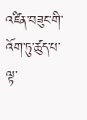འཛིན་བཟུང་གི་འོག་ཏུ་ཚུད་པ་ལྟ་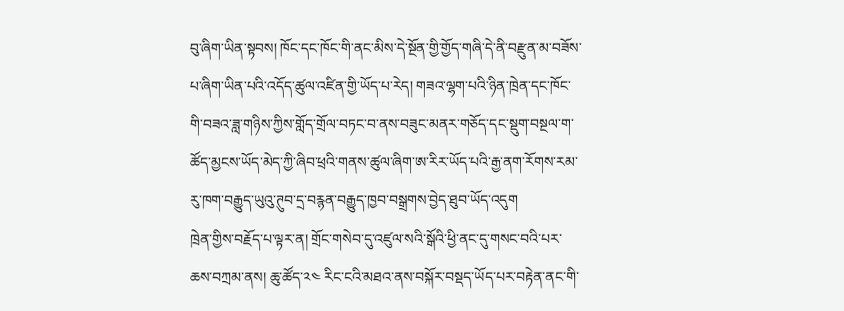བུ་ཞིག་ཡིན་སྟབས། ཁོང་དང་ཁོང་གི་ནང་མིས་དེ་སྔོན་གྱི་གྱོད་གཞི་དེ་ནི་བརྫུན་མ་བཟོས་པ་ཞིག་ཡིན་པའི་འདོད་ཚུལ་འཛིན་གྱི་ཡོད་པ་རེད། གཟའ་ལྷག་པའི་ཉིན་ཁྲེན་དང་ཁོང་གི་བཟའ་ཟླ་གཉིས་ཀྱིས་གློད་གྲོལ་བཏང་བ་ནས་བཟུང་མནར་གཅོད་དང་སྡུག་བསྔལ་ག་ཚོད་མྱངས་ཡོད་མེད་ཀྱི་ཞིབ་ཕྲའི་གནས་ཚུལ་ཞིག་ཨ་རིར་ཡོད་པའི་རྒྱ་ནག་རོགས་རམ་རུ་ཁག་བརྒྱུད་ཡུའུ་ཊུབ་དྲ་བརྙན་བརྒྱུད་ཁྱབ་བསྒྲགས་བྱེད་ཐུབ་ཡོད་འདུག
ཁྲེན་གྱིས་བརྗོད་པ་ལྟར་ན། གྲོང་གསེབ་དུ་འཛུལ་སའི་སྒོའི་ཕྱི་ནང་དུ་གསང་བའི་པར་ཆས་བཀྲམ་ནས། ཆུ་ཚོད་༢༤ རིང་ངའི་མཐའ་ནས་བསྐོར་བསྡད་ཡོད་པར་བརྟེན་ནང་གི་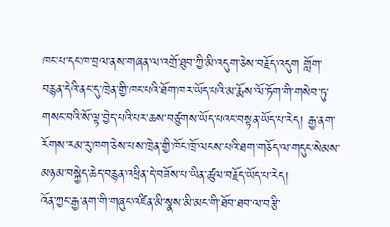ཁང་པ་དང་ཁ་བྲལ་ནས་གཞན་ལ་འགྲོ་ཐུབ་ཀྱི་མི་འདུག་ཅེས་བརྗོད་འདུག གློག་བརྙན་དེའི་ནང་དུ་ཁྲེན་གྱི་ཁང་པའི་ཐོག་ཁར་ཡོད་པའི་མ་རྨོས་ལོ་ཏོག་གི་གསེབ་ཏུ་གསང་བའི་སོ་ལྟ་བྱེད་པའི་པར་ཆས་བཙུགས་ཡོད་པའང་བསྟན་ཡོད་པ་རེད། རྒྱ་ནག་རོགས་རམ་རུ་ཁག་ཅེས་པས་ཁྲེན་གྱི་ཁོང་ཁྲོ་ལངས་པའི་ཐག་གཅོད་ལ་གདུང་སེམས་མཉམ་བསྐྱེད་ཆེད་བརྙན་འཕྲིན་དེ་བཟོས་པ་ཡིན་ཚུལ་བརྗོད་ཡོད་པ་རེད།
འོན་ཀྱང་རྒྱ་ནག་གི་གཞུང་འཛིན་མི་སྣས་མི་མང་གི་ཐོབ་ཐབ་ལ་བརྩི་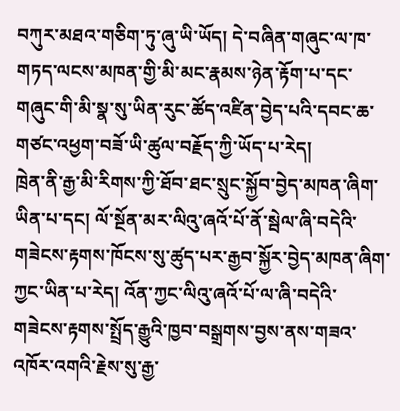བཀུར་མཐའ་གཅིག་ཏུ་ཞུ་ཡི་ཡོད། དེ་བཞིན་གཞུང་ལ་ཁ་གཏད་ལངས་མཁན་གྱི་མི་མང་རྣམས་ཉེན་རྟོག་པ་དང་གཞུང་གི་མི་སྣ་སུ་ཡིན་རུང་ཚོད་འཛིན་བྱེད་པའི་དབང་ཆ་གཙང་འཕྱག་བཟོ་ཡི་ཚུལ་བརྗོད་ཀྱི་ཡོད་པ་རེད།
ཁྲེན་ནི་རྒྱ་མི་རིགས་ཀྱི་ཐོབ་ཐང་སྲུང་སྐྱོབ་བྱེད་མཁན་ཞིག་ཡིན་པ་དང། ལོ་སྔོན་མར་ལིའུ་ཞའོ་པོ་ནོ་སྦེལ་ཞི་བདེའི་གཟེངས་རྟགས་ཁོངས་སུ་ཚུད་པར་རྒྱབ་སྐྱོར་བྱེད་མཁན་ཞིག་ཀྱང་ཡིན་པ་རེད། འོན་ཀྱང་ལིའུ་ཞའོ་པོ་ལ་ཞི་བདེའི་གཟེངས་རྟགས་སྤྲོད་རྒྱུའི་ཁྱབ་བསྒྲགས་བྱས་ནས་གཟའ་འཁོར་འགའི་རྗེས་སུ་རྒྱ་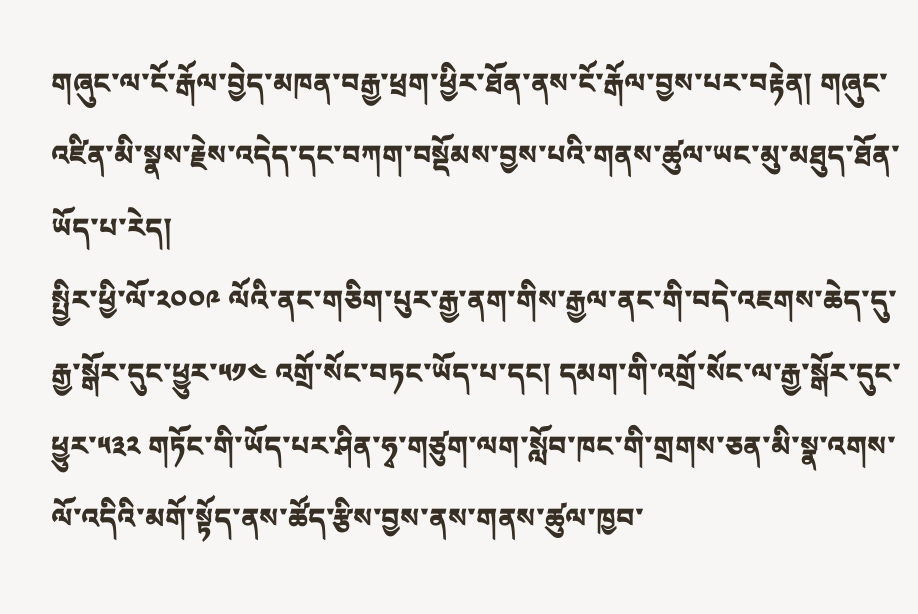གཞུང་ལ་ངོ་རྒོལ་བྱེད་མཁན་བརྒྱ་ཕྲག་ཕྱིར་ཐོན་ནས་ངོ་རྒོལ་བྱས་པར་བརྟེན། གཞུང་འཛིན་མི་སྣས་རྗེས་འདེད་དང་བཀག་བསྡོམས་བྱས་པའི་གནས་ཚུལ་ཡང་མུ་མཐུད་ཐོན་ཡོད་པ་རེད།
སྤྱིར་ཕྱི་ལོ་༢༠༠༩ ལོའི་ནང་གཅིག་པུར་རྒྱ་ནག་གིས་རྒྱལ་ནང་གི་བདེ་འཇགས་ཆེད་དུ་རྒྱ་སྒོར་དུང་ཕྱུར་༥༡༤ འགྲོ་སོང་བཏང་ཡོད་པ་དང། དམག་གི་འགྲོ་སོང་ལ་རྒྱ་སྒོར་དུང་ཕྱུར་༥༣༢ གཏོང་གི་ཡོད་པར་ཤིན་ཧྭ་གཙུག་ལག་སློབ་ཁང་གི་གྲགས་ཅན་མི་སྣ་འགས་ལོ་འདིའི་མགོ་སྟོད་ནས་ཚོད་རྩིས་བྱས་ནས་གནས་ཚུལ་ཁྱབ་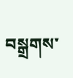བསྒྲགས་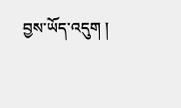བྱས་ཡོད་འདུག །